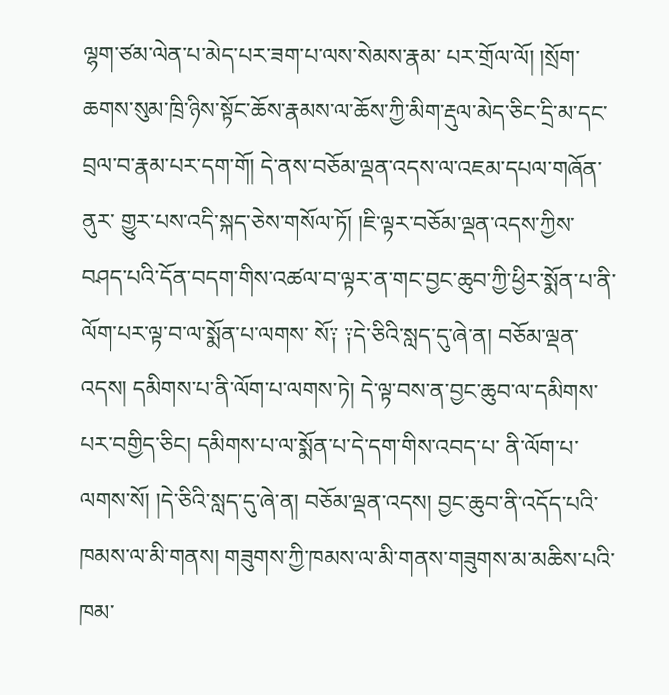ལྷག་ཙམ་ལེན་པ་མེད་པར་ཟག་པ་ལས་སེམས་རྣམ་ པར་གྲོལ་ལོ། །སྲོག་ཆགས་སུམ་ཁྲི་ཉིས་སྟོང་ཆོས་རྣམས་ལ་ཆོས་ཀྱི་མིག་རྡུལ་མེད་ཅིང་དྲི་མ་དང་བྲལ་བ་རྣམ་པར་དག་གོ། དེ་ནས་བཅོམ་ལྡན་འདས་ལ་འཇམ་དཔལ་གཞོན་ནུར་ གྱུར་པས་འདི་སྐད་ཅེས་གསོལ་ཏོ། །ཇི་ལྟར་བཅོམ་ལྡན་འདས་ཀྱིས་བཤད་པའི་དོན་བདག་གིས་འཚལ་བ་ལྟར་ན་གང་བྱང་ཆུབ་ཀྱི་ཕྱིར་སྨོན་པ་ནི་ལོག་པར་ལྟ་བ་ལ་སྨོན་པ་ལགས་ སོ༑ ༑དེ་ཅིའི་སླད་དུ་ཞེ་ན། བཅོམ་ལྡན་འདས། དམིགས་པ་ནི་ལོག་པ་ལགས་ཏེ། དེ་ལྟ་བས་ན་བྱང་ཆུབ་ལ་དམིགས་པར་བགྱིད་ཅིང། དམིགས་པ་ལ་སྨོན་པ་དེ་དག་གིས་འབད་པ་ ནི་ལོག་པ་ལགས་སོ། །དེ་ཅིའི་སླད་དུ་ཞེ་ན། བཅོམ་ལྡན་འདས། བྱང་ཆུབ་ནི་འདོད་པའི་ཁམས་ལ་མི་གནས། གཟུགས་ཀྱི་ཁམས་ལ་མི་གནས་གཟུགས་མ་མཆིས་པའི་ཁམ་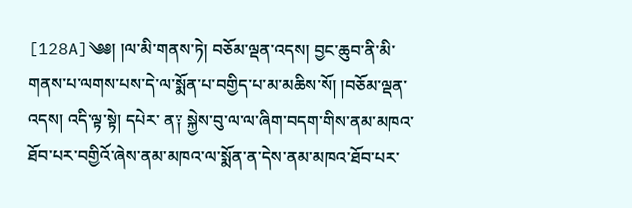[128A]༄༅། །ལ་མི་གནས་ཏེ། བཅོམ་ལྡན་འདས། བྱང་ཆུབ་ནི་མི་གནས་པ་ལགས་པས་དེ་ལ་སྨོན་པ་བགྱིད་པ་མ་མཆིས་སོ། །བཅོམ་ལྡན་འདས། འདི་ལྟ་སྟེ། དཔེར་ ན༑ སྐྱེས་བུ་ལ་ལ་ཞིག་བདག་གིས་ནམ་མཁའ་ཐོབ་པར་བགྱིའོ་ཞེས་ནམ་མཁའ་ལ་སྨོན་ན་དེས་ནམ་མཁའ་ཐོབ་པར་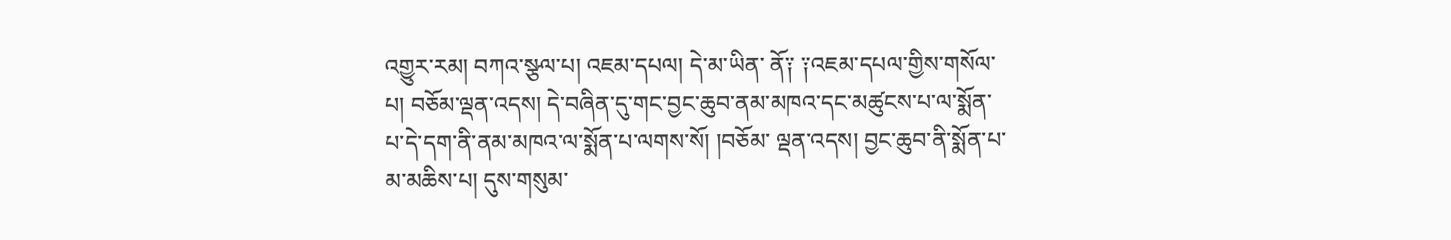འགྱུར་རམ། བཀའ་སྩལ་པ། འཇམ་དཔལ། དེ་མ་ཡིན་ ནོ༑ ༑འཇམ་དཔལ་གྱིས་གསོལ་པ། བཅོམ་ལྡན་འདས། དེ་བཞིན་དུ་གང་བྱང་ཆུབ་ནམ་མཁའ་དང་མཚུངས་པ་ལ་སྨོན་པ་དེ་དག་ནི་ནམ་མཁའ་ལ་སྨོན་པ་ལགས་སོ། །བཅོམ་ ལྡན་འདས། བྱང་ཆུབ་ནི་སྨོན་པ་མ་མཆིས་པ། དུས་གསུམ་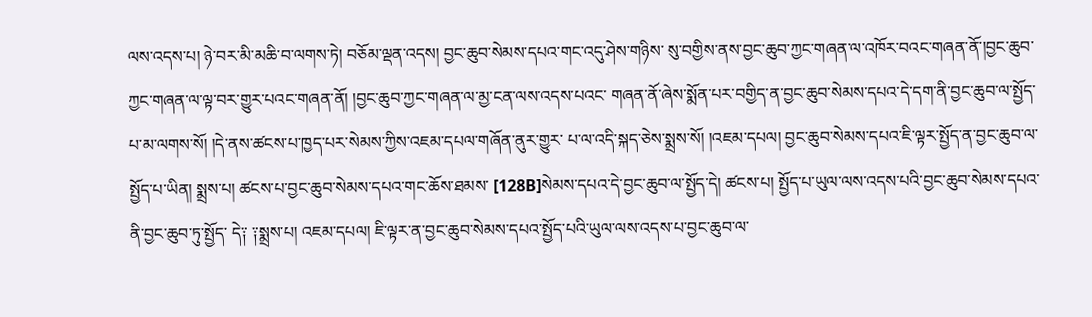ལས་འདས་པ། ཉེ་བར་མི་མཆི་བ་ལགས་ཏེ། བཅོམ་ལྡན་འདས། བྱང་ཆུབ་སེམས་དཔའ་གང་འདུ་ཤེས་གཉིས་ སུ་བགྱིས་ནས་བྱང་ཆུབ་ཀྱང་གཞན་ལ་འཁོར་བའང་གཞན་ནོ་།བྱང་ཆུབ་ཀྱང་གཞན་ལ་ལྟ་བར་གྱུར་པའང་གཞན་ནོ། །བྱང་ཆུབ་ཀྱང་གཞན་ལ་མྱ་ངན་ལས་འདས་པའང་ གཞན་ནོ་ཞེས་སྨོན་པར་བགྱིད་ན་བྱང་ཆུབ་སེམས་དཔའ་དེ་དག་ནི་བྱང་ཆུབ་ལ་སྤྱོད་པ་མ་ལགས་སོ། །དེ་ནས་ཚངས་པ་ཁྱད་པར་སེམས་ཀྱིས་འཇམ་དཔལ་གཞོན་ནུར་གྱུར་ པ་ལ་འདི་སྐད་ཅེས་སྨྲས་སོ། །འཇམ་དཔལ། བྱང་ཆུབ་སེམས་དཔའ་ཇི་ལྟར་སྤྱོད་ན་བྱང་ཆུབ་ལ་སྤྱོད་པ་ཡིན། སྨྲས་པ། ཚངས་པ་བྱང་ཆུབ་སེམས་དཔའ་གང་ཆོས་ཐམས་ [128B]སེམས་དཔའ་དེ་བྱང་ཆུབ་ལ་སྤྱོད་དེ། ཚངས་པ། སྤྱོད་པ་ཡུལ་ལས་འདས་པའི་བྱང་ཆུབ་སེམས་དཔའ་ནི་བྱང་ཆུབ་ཏུ་སྤྱོད་ དེ༑ ༑སྨྲས་པ། འཇམ་དཔལ། ཇི་ལྟར་ན་བྱང་ཆུབ་སེམས་དཔའ་སྤྱོད་པའི་ཡུལ་ལས་འདས་པ་བྱང་ཆུབ་ལ་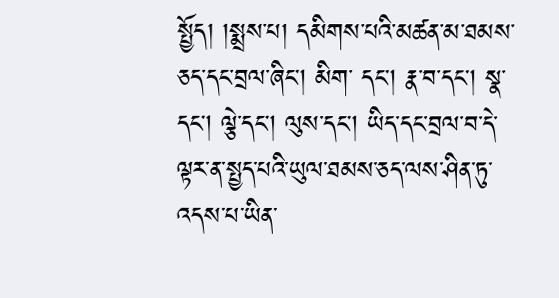སྤྱོད། །སྨྲས་པ། དམིགས་པའི་མཚན་མ་ཐམས་ཅད་དང་བྲལ་ཞིང། མིག་ དང། རྣ་བ་དང། སྣ་དང། ལྕེ་དང། ལུས་དང། ཡིད་དང་བྲལ་བ་དེ་ལྟར་ན་སྤྱད་པའི་ཡུལ་ཐམས་ཅད་ལས་ཤིན་ཏུ་འདས་པ་ཡིན་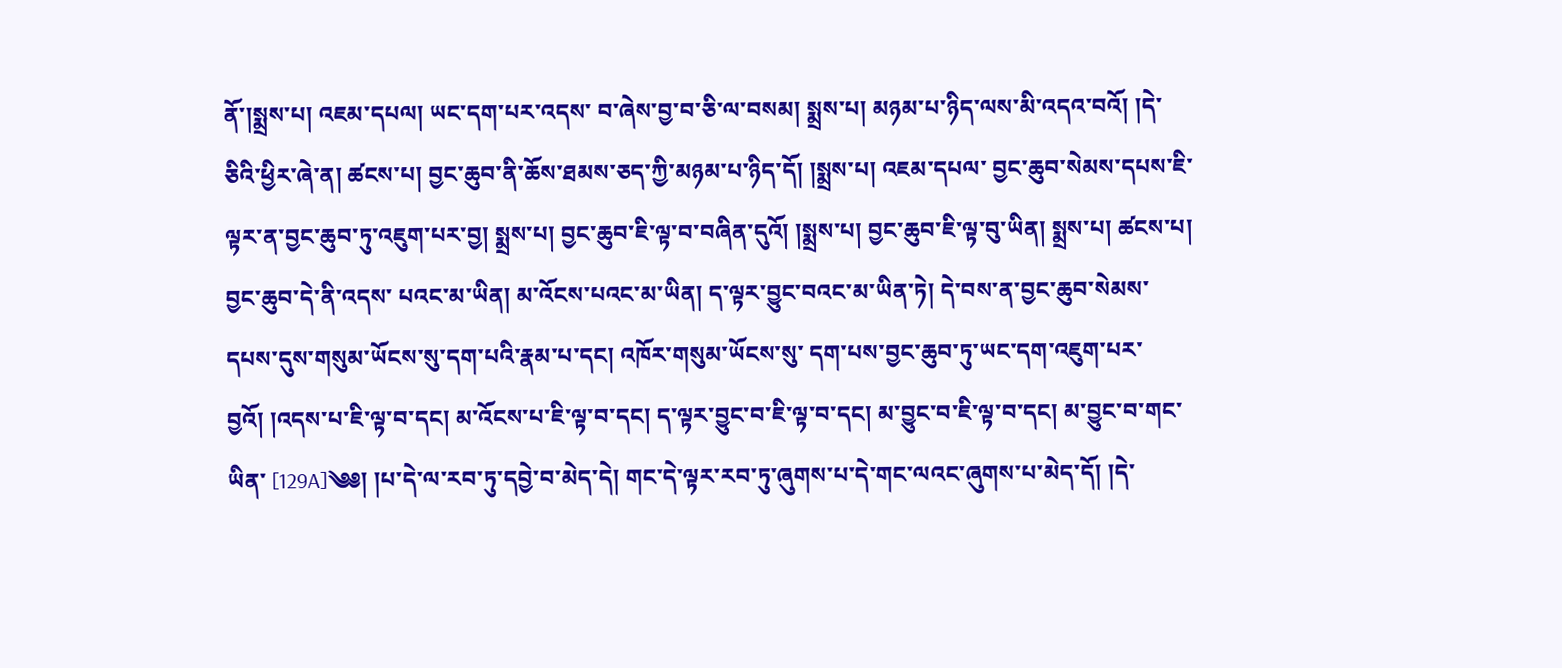ནོ་།སྨྲས་པ། འཇམ་དཔལ། ཡང་དག་པར་འདས་ བ་ཞེས་བྱ་བ་ཅི་ལ་བསམ། སྨྲས་པ། མཉམ་པ་ཉིད་ལས་མི་འདའ་བའོ། །དེ་ཅིའི་ཕྱིར་ཞེ་ན། ཚངས་པ། བྱང་ཆུབ་ནི་ཆོས་ཐམས་ཅད་ཀྱི་མཉམ་པ་ཉིད་དོ། །སྨྲས་པ། འཇམ་དཔལ་ བྱང་ཆུབ་སེམས་དཔས་ཇི་ལྟར་ན་བྱང་ཆུབ་ཏུ་འཇུག་པར་བྱ། སྨྲས་པ། བྱང་ཆུབ་ཇི་ལྟ་བ་བཞིན་དུའོ། །སྨྲས་པ། བྱང་ཆུབ་ཇི་ལྟ་བུ་ཡིན། སྨྲས་པ། ཚངས་པ། བྱང་ཆུབ་དེ་ནི་འདས་ པའང་མ་ཡིན། མ་འོངས་པའང་མ་ཡིན། ད་ལྟར་བྱུང་བའང་མ་ཡིན་ཏེ། དེ་བས་ན་བྱང་ཆུབ་སེམས་དཔས་དུས་གསུམ་ཡོངས་སུ་དག་པའི་རྣམ་པ་དང། འཁོར་གསུམ་ཡོངས་སུ་ དག་པས་བྱང་ཆུབ་ཏུ་ཡང་དག་འཇུག་པར་བྱའོ། །འདས་པ་ཇི་ལྟ་བ་དང། མ་འོངས་པ་ཇི་ལྟ་བ་དང། ད་ལྟར་བྱུང་བ་ཇི་ལྟ་བ་དང། མ་བྱུང་བ་ཇི་ལྟ་བ་དང། མ་བྱུང་བ་གང་ཡིན་ [129A]༄༅། །པ་དེ་ལ་རབ་ཏུ་དབྱེ་བ་མེད་དེ། གང་དེ་ལྟར་རབ་ཏུ་ཞུགས་པ་དེ་གང་ལའང་ཞུགས་པ་མེད་དོ། །དེ་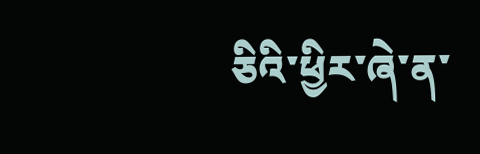ཅིའི་ཕྱིར་ཞེ་ན་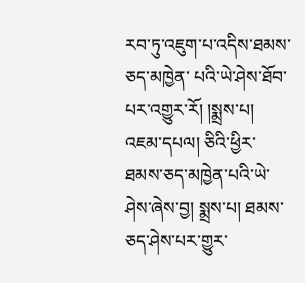རབ་ཏུ་འཇུག་པ་འདིས་ཐམས་ཅད་མཁྱེན་ པའི་ཡེ་ཤེས་ཐོབ་པར་འགྱུར་རོ། །སྨྲས་པ། འཇམ་དཔལ། ཅིའི་ཕྱིར་ཐམས་ཅད་མཁྱེན་པའི་ཡེ་ཤེས་ཞེས་བྱ། སྨྲས་པ། ཐམས་ཅད་ཤེས་པར་གྱུར་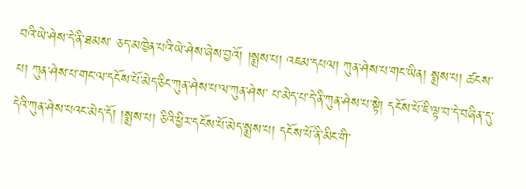བའི་ཡེ་ཤེས་དེ་ནི་ཐམས་ ཅད་མཁྱེན་པའི་ཡེ་ཤེས་ཞེས་བྱའོ། །སྨྲས་པ། འཇམ་དཔལ། ཀུན་ཤེས་པ་གང་ཡིན། སྨྲས་པ། ཚངས་པ། ཀུན་ཤེས་པ་གང་ལ་དངོས་པོ་མེད་ཅིང་ཀུན་ཤེས་པ་ལ་ཀུན་ཤེས་ པ་མེད་པ་དེ་ནི་ཀུན་ཤེས་པ་སྟེ། དངོས་པོ་ཇི་ལྟ་བ་དེ་བཞིན་དུ་དེའི་ཀུན་ཤེས་པའང་མེད་དོ། །སྨྲས་པ། ཅིའི་ཕྱིར་དངོས་པོ་མེད་སྨྲས་པ། དངོས་པོ་ནི་མིང་གི་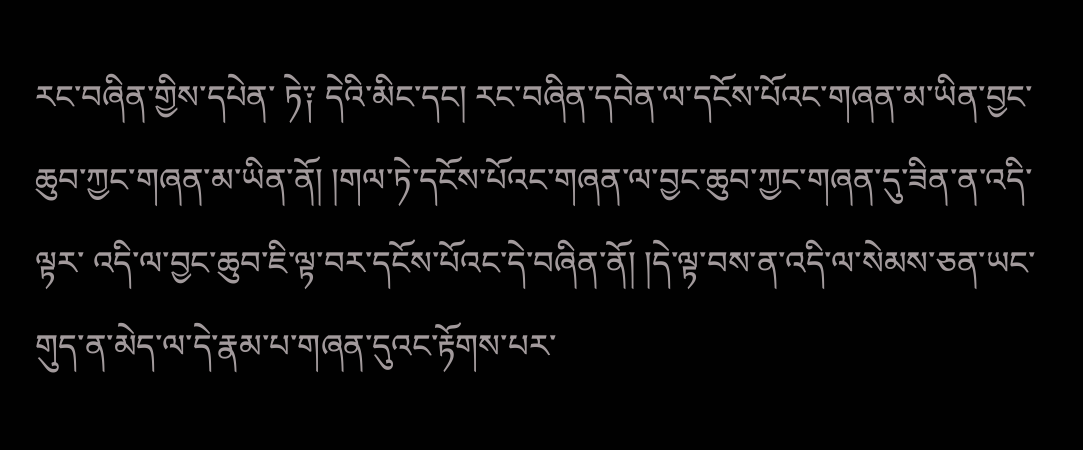རང་བཞིན་གྱིས་དཔེན་ ཏེ༑ དེའི་མིང་དང། རང་བཞིན་དབེན་ལ་དངོས་པོའང་གཞན་མ་ཡིན་བྱང་ཆུབ་ཀྱང་གཞན་མ་ཡིན་ནོ། །གལ་ཏེ་དངོས་པོའང་གཞན་ལ་བྱང་ཆུབ་ཀྱང་གཞན་དུ་ཟིན་ན་འདི་ལྟར་ འདི་ལ་བྱང་ཆུབ་ཇི་ལྟ་བར་དངོས་པོའང་དེ་བཞིན་ནོ། །དེ་ལྟ་བས་ན་འདི་ལ་སེམས་ཅན་ཡང་གུད་ན་མེད་ལ་དེ་རྣམ་པ་གཞན་དུའང་རྟོགས་པར་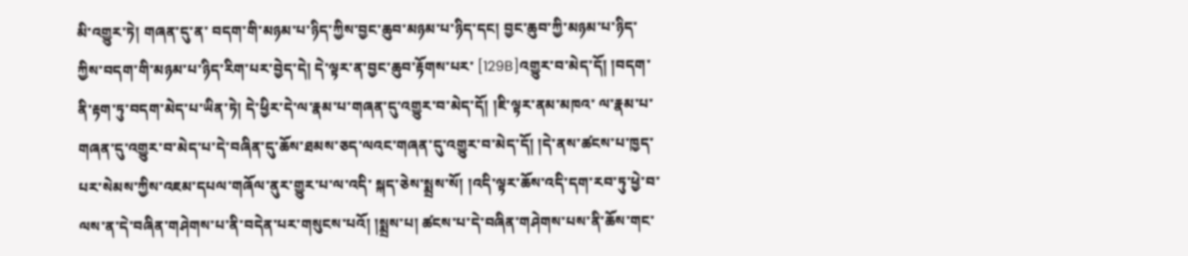མི་འགྱུར་ཏེ། གཞན་དུ་ན་ བདག་གི་མཉམ་པ་ཉིད་ཀྱིས་བྱང་ཆུབ་མཉམ་པ་ཉིད་དང། བྱང་ཆུབ་ཀྱི་མཉམ་པ་ཉིད་ཀྱིས་བདག་གི་མཉམ་པ་ཉིད་རིག་པར་བྱེད་དེ། དེ་ལྟར་ན་བྱང་ཆུབ་རྟོགས་པར་ [129B]འགྱུར་བ་མེད་དོ། །བདག་ནི་རྟག་ཏུ་བདག་མེད་པ་ཡིན་ཏེ། དེ་ཕྱིར་དེ་ལ་རྣམ་པ་གཞན་དུ་འགྱུར་བ་མེད་དོ། །ཇི་ལྟར་ནམ་མཁའ་ ལ་རྣམ་པ་གཞན་དུ་འགྱུར་བ་མེད་པ་དེ་བཞིན་དུ་ཆོས་ཐམས་ཅད་ལའང་གཞན་དུ་འགྱུར་བ་མེད་དོ། །དེ་ནས་ཚངས་པ་ཁྱད་པར་སེམས་ཀྱིས་འཇམ་དཔལ་གཞོལ་ནུར་གྱུར་པ་ལ་འདི་ སྐད་ཅེས་སྨྲས་སོ། །འདི་ལྟར་ཆོས་འདི་དག་རབ་ཏུ་ཕྱེ་བ་ལས་ན་དེ་བཞིན་གཤེགས་པ་ནི་བདེན་པར་གསུངས་པའོ། །སྨྲས་པ། ཚངས་པ་དེ་བཞིན་གཤེགས་པས་ནི་ཆོས་གང་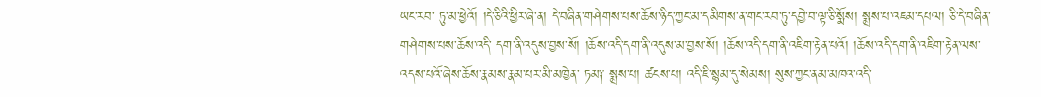ཡང་རབ་ ཏུ་མ་ཕྱེའོ། །དེ་ཅིའི་ཕྱིར་ཞེ་ན། དེ་བཞིན་གཤེགས་པས་ཆོས་ཉིད་ཀྱང་མ་དམིགས་ན་གང་རབ་ཏུ་དབྱེ་བ་ལྟ་ཅི་སྨོས། སྨྲས་པ་འཇམ་དཔལ། ཅི་དེ་བཞིན་གཤེགས་པས་ཆོས་འདི་ དག་ནི་འདུས་བྱས་སོ། །ཆོས་འདི་དག་ནི་འདུས་མ་བྱས་སོ། །ཆོས་འདི་དག་ནི་འཇིག་རྟེན་པའོ། །ཆོས་འདི་དག་ནི་འཇིག་རྟེན་ལས་འདས་པའོ་ཞེས་ཆོས་རྣམས་རྣམ་པར་མི་མཁྱེན་ ཏམ༑ སྨྲས་པ། ཚངས་པ། འདི་ཇི་སྙམ་དུ་སེམས། སུས་ཀྱང་ནམ་མཁའ་འདི་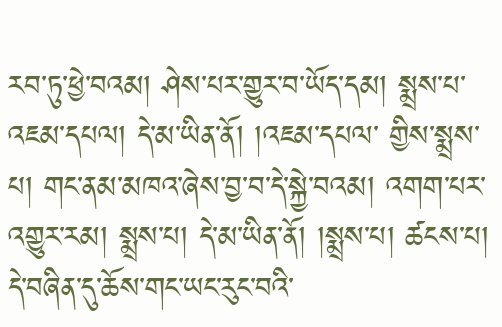རབ་ཏུ་ཕྱེ་བའམ། ཤེས་པར་གྱུར་བ་ཡོད་དམ། སྨྲས་པ་འཇམ་དཔལ། དེ་མ་ཡིན་ནོ། །འཇམ་དཔལ་ གྱིས་སྨྲས་པ། གང་ནམ་མཁའ་ཞེས་བྱ་བ་དེ་སྐྱེ་བའམ། འགག་པར་འགྱུར་རམ། སྨྲས་པ། དེ་མ་ཡིན་ནོ། །སྨྲས་པ། ཚངས་པ། དེ་བཞིན་དུ་ཆོས་གང་ཡང་རུང་བའི་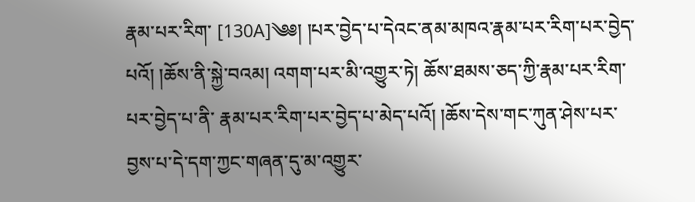རྣམ་པར་རིག་ [130A]༄༅། །པར་བྱེད་པ་དེའང་ནམ་མཁའ་རྣམ་པར་རིག་པར་བྱེད་པའོ། །ཆོས་ནི་སྐྱེ་བའམ། འགག་པར་མི་འགྱུར་ཏེ། ཆོས་ཐམས་ཅད་ཀྱི་རྣམ་པར་རིག་པར་བྱེད་པ་ནི་ རྣམ་པར་རིག་པར་བྱེད་པ་མེད་པའོ། །ཆོས་དེས་གང་ཀུན་ཤེས་པར་བྱས་པ་དེ་དག་ཀྱང་གཞན་དུ་མ་འགྱུར་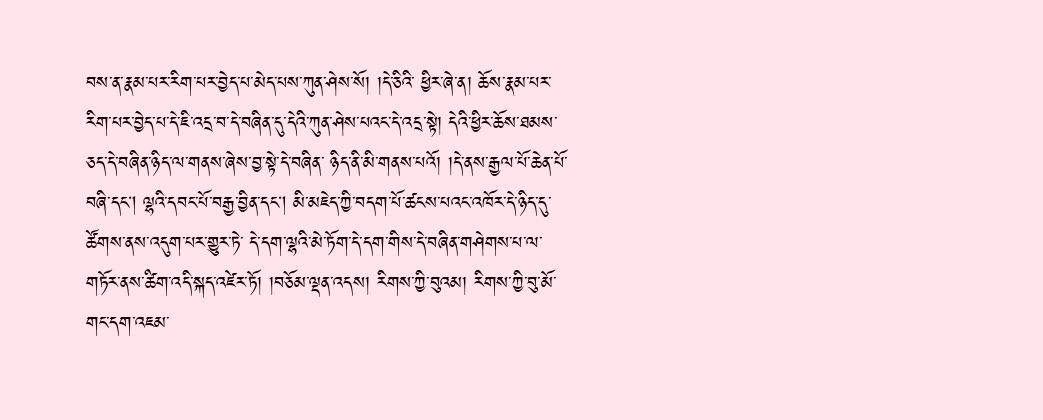བས་ན་རྣམ་པར་རིག་པར་བྱེད་པ་མེད་པས་ཀུན་ཤེས་སོ། །དེ་ཅིའི་ ཕྱིར་ཞེ་ན། ཆོས་རྣམ་པར་རིག་པར་བྱེད་པ་དེ་ཇི་འདྲ་བ་དེ་བཞིན་དུ་དེའི་ཀུན་ཤེས་པའང་དེ་འདྲ་སྟེ། དེའི་ཕྱིར་ཆོས་ཐམས་ཅད་དེ་བཞིན་ཉིད་ལ་གནས་ཞེས་བྱ་སྟེ་དེ་བཞིན་ ཉིད་ནི་མི་གནས་པའོ། །དེ་ནས་རྒྱལ་པོ་ཆེན་པོ་བཞི་དང། ལྷའི་དབང་པོ་བརྒྱ་བྱིན་དང། མི་མཇེད་ཀྱི་བདག་པོ་ཚངས་པའང་འཁོར་དེ་ཉིད་དུ་ཚོགས་ནས་འདུག་པར་གྱུར་ཏེ་ དེ་དག་ལྷའི་མེ་ཏོག་དེ་དག་གིས་དེ་བཞིན་གཤེགས་པ་ལ་གཏོར་ནས་ཚིག་འདི་སྐད་འཛེར་ཏོ། །བཅོམ་ལྡན་འདས། རིགས་ཀྱི་བུའམ། རིགས་ཀྱི་བུ་མོ་གང་དག་འཇམ་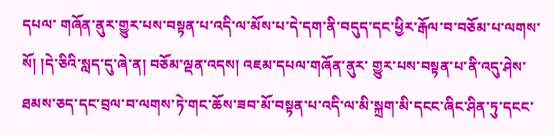དཔལ་ གཞོན་ནུར་གྱུར་པས་བསྟན་པ་འདི་ལ་མོས་པ་དེ་དག་ནི་བདུད་དང་ཕྱིར་རྒོལ་བ་བཅོམ་པ་ལགས་སོ། །དེ་ཅིའི་སླད་དུ་ཞེ་ན། བཅོམ་ལྡན་འདས། འཇམ་དཔལ་གཞོན་ནུར་ གྱུར་པས་བསྟན་པ་ནི་འདུ་ཤེས་ཐམས་ཅད་དང་བྲལ་བ་ལགས་ཏེ་གང་ཆོས་ཟབ་མོ་བསྟན་པ་འདི་ལ་མི་སྐྲག་མི་དངང་ཞིང་ཤིན་ཏུ་དངང་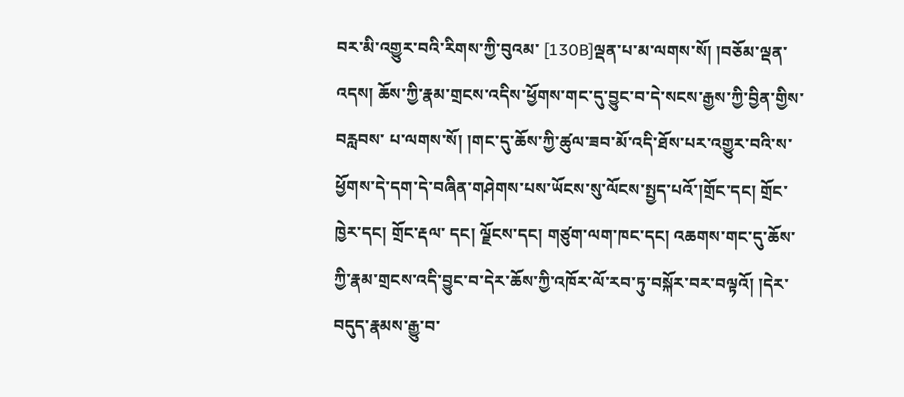བར་མི་འགྱུར་བའི་རིགས་ཀྱི་བུའམ་ [130B]ལྡན་པ་མ་ལགས་སོ། །བཅོམ་ལྡན་འདས། ཆོས་ཀྱི་རྣམ་གྲངས་འདིས་ཕྱོགས་གང་དུ་བྱུང་བ་དེ་སངས་རྒྱས་ཀྱི་བྱིན་གྱིས་བརླབས་ པ་ལགས་སོ། །གང་དུ་ཆོས་ཀྱི་ཚུལ་ཟབ་མོ་འདི་ཐོས་པར་འགྱུར་བའི་ས་ཕྱོགས་དེ་དག་དེ་བཞིན་གཤེགས་པས་ཡོངས་སུ་ལོངས་སྤྱད་པའོ་།གྲོང་དང། གྲོང་ཁྱེར་དང། གྲོང་རྡལ་ དང། ལྗོངས་དང། གཙུག་ལག་ཁང་དང། འཆགས་གང་དུ་ཆོས་ཀྱི་རྣམ་གྲངས་འདི་བྱུང་བ་དེར་ཆོས་ཀྱི་འཁོར་ལོ་རབ་ཏུ་བསྐོར་བར་བལྟའོ། །དེར་བདུད་རྣམས་རྒྱུ་བ་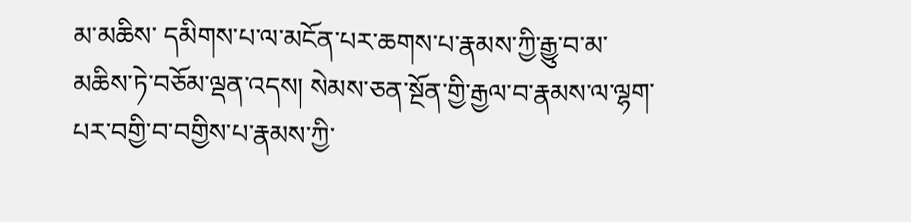མ་མཆིས་ དམིགས་པ་ལ་མངོན་པར་ཆགས་པ་རྣམས་ཀྱི་རྒྱུ་བ་མ་མཆིས་ཏེ་བཅོམ་ལྡན་འདས། སེམས་ཅན་སྔོན་གྱི་རྒྱལ་བ་རྣམས་ལ་ལྷག་པར་བགྱི་བ་བགྱིས་པ་རྣམས་ཀྱི་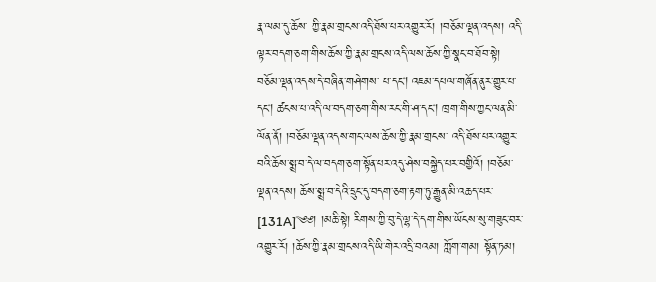རྣ་ལམ་དུ་ཆོས་ ཀྱི་རྣམ་གྲངས་འདི་ཐོས་པར་འགྱུར་རོ། །བཅོམ་ལྡན་འདས། འདི་ལྟར་བདག་ཅག་གིས་ཆོས་ཀྱི་རྣམ་གྲངས་འདི་ལས་ཆོས་ཀྱི་སྣང་བ་ཐོབ་སྟེ། བཅོམ་ལྡན་འདས་དེ་བཞིན་གཤེགས་ པ་དང། འཇམ་དཔལ་གཞོན་ནུར་གྱུར་པ་དང། ཚངས་པ་འདི་ལ་བདག་ཅག་གིས་རང་གི་ཤ་དང། ཁྲག་གིས་ཀྱང་ལན་མི་ལོན་ནོ། །བཅོམ་ལྡན་འདས་གང་ལས་ཆོས་ཀྱི་རྣམ་གྲངས་ འདི་ཐོས་པར་འགྱུར་བའི་ཆོས་སྨྲ་བ་དེ་ལ་བདག་ཅག་སྟོན་པར་འདུ་ཤེས་བསྐྱེད་པར་བགྱིའོ། །བཅོམ་ལྡན་འདས། ཆོས་སྨྲ་བ་དེའི་དྲུང་དུ་བདག་ཅག་རྟག་ཏུ་རྒྱུན་མི་འཆད་པར་ [131A]༄༅། །མཆི་སྟེ། རིགས་ཀྱི་བུ་དེ་ལྷ་དེ་དག་གིས་ཡོངས་སུ་གཟུང་བར་འགྱུར་རོ། །ཆོས་ཀྱི་རྣམ་གྲངས་འདི་ཡི་གེར་འདྲི་བའམ། ཀློག་གམ། སྟོན་ཏམ།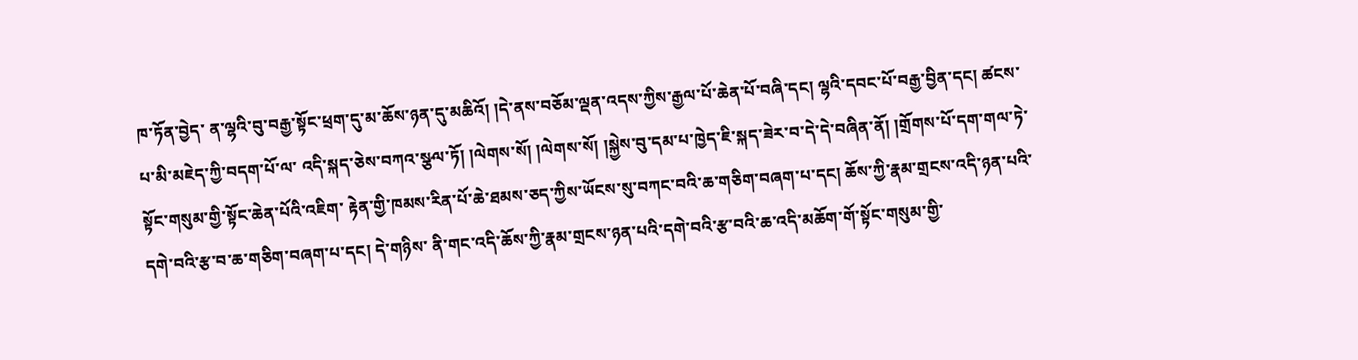ཁ་ཏོན་བྱེད་ ན་ལྷའི་བུ་བརྒྱ་སྟོང་ཕྲག་དུ་མ་ཆོས་ཉན་དུ་མཆིའོ། །དེ་ནས་བཅོམ་ལྡན་འདས་ཀྱིས་རྒྱལ་པོ་ཆེན་པོ་བཞི་དང། ལྷའི་དབང་པོ་བརྒྱ་བྱིན་དང། ཚངས་པ་མི་མཇེད་ཀྱི་བདག་པོ་ལ་ འདི་སྐད་ཅེས་བཀའ་སྩལ་ཏོ། །ལེགས་སོ། །ལེགས་སོ། །སྐྱེས་བུ་དམ་པ་ཁྱེད་ཇི་སྐད་ཟེར་བ་དེ་དེ་བཞིན་ནོ། །གྲོགས་པོ་དག་གལ་ཏེ་སྟོང་གསུམ་གྱི་སྟོང་ཆེན་པོའི་འཇིག་ རྟེན་གྱི་ཁམས་རིན་པོ་ཆེ་ཐམས་ཅད་ཀྱིས་ཡོངས་སུ་བཀང་བའི་ཆ་གཅིག་བཞག་པ་དང། ཆོས་ཀྱི་རྣམ་གྲངས་འདི་ཉན་པའི་དགེ་བའི་རྩ་བ་ཆ་གཅིག་བཞག་པ་དང། དེ་གཉིས་ ནི་གང་འདི་ཆོས་ཀྱི་རྣམ་གྲངས་ཉན་པའི་དགེ་བའི་རྩ་བའི་ཆ་འདི་མཆོག་གོ་སྟོང་གསུམ་གྱི་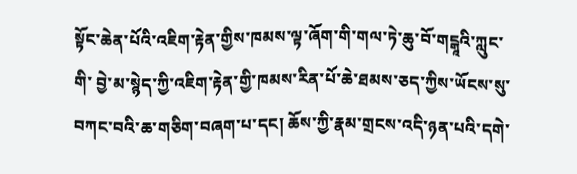སྟོང་ཆེན་པོའི་འཇིག་རྟེན་གྱིས་ཁམས་ལྟ་ཞོག་གི་གལ་ཏེ་ཆུ་བོ་གངྒཱའི་ཀླུང་གི་ བྱེ་མ་སྙེད་ཀྱི་འཇིག་རྟེན་གྱི་ཁམས་རིན་པོ་ཆེ་ཐམས་ཅད་ཀྱིས་ཡོངས་སུ་བཀང་བའི་ཆ་གཅིག་བཞག་པ་དང། ཆོས་ཀྱི་རྣམ་གྲངས་འདི་ཉན་པའི་དགེ་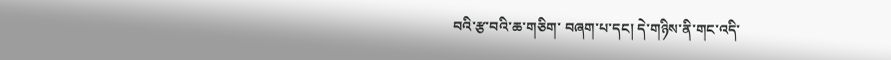བའི་རྩ་བའི་ཆ་གཅིག་ བཞག་པ་དང། དེ་གཉིས་ནི་གང་འདི་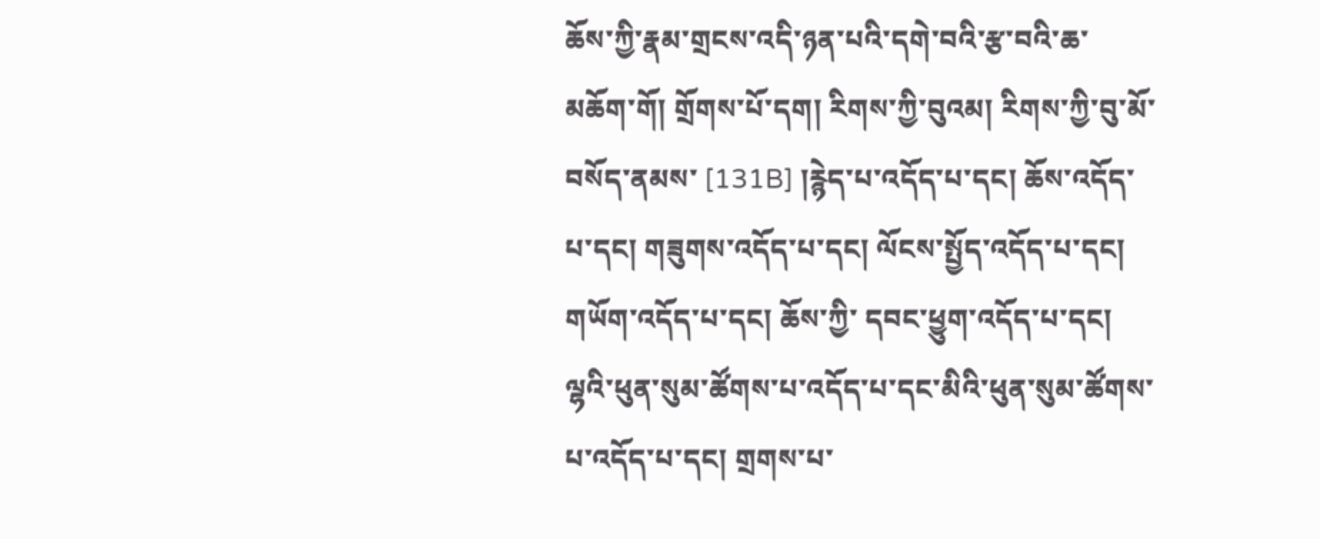ཆོས་ཀྱི་རྣམ་གྲངས་འདི་ཉན་པའི་དགེ་བའི་རྩ་བའི་ཆ་མཆོག་གོ། གྲོགས་པོ་དག། རིགས་ཀྱི་བུའམ། རིགས་ཀྱི་བུ་མོ་བསོད་ནམས་ [131B] །རྙེད་པ་འདོད་པ་དང། ཆོས་འདོད་པ་དང། གཟུགས་འདོད་པ་དང། ལོངས་སྤྱོད་འདོད་པ་དང། གཡོག་འདོད་པ་དང། ཆོས་ཀྱི་ དབང་ཕྱུག་འདོད་པ་དང། ལྷའི་ཕུན་སུམ་ཚོགས་པ་འདོད་པ་དང་མིའི་ཕུན་སུམ་ཚོགས་པ་འདོད་པ་དང། གྲགས་པ་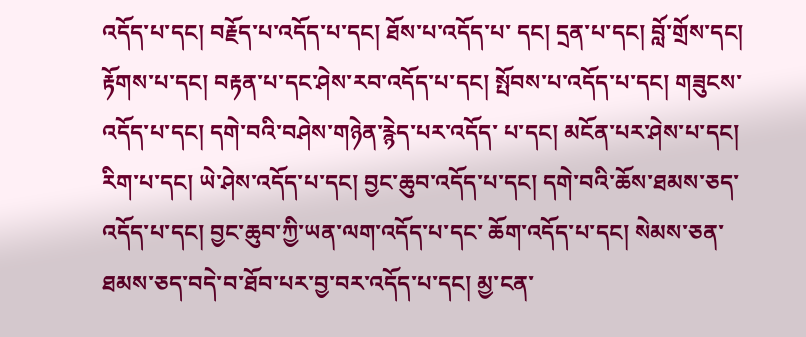འདོད་པ་དང། བརྗོད་པ་འདོད་པ་དང། ཐོས་པ་འདོད་པ་ དང། དྲན་པ་དང། བློ་གྲོས་དང། རྟོགས་པ་དང། བརྟན་པ་དང་ཤེས་རབ་འདོད་པ་དང། སྤོབས་པ་འདོད་པ་དང། གཟུངས་འདོད་པ་དང། དགེ་བའི་བཤེས་གཉེན་རྙེད་པར་འདོད་ པ་དང། མངོན་པར་ཤེས་པ་དང། རིག་པ་དང། ཡེ་ཤེས་འདོད་པ་དང། བྱང་ཆུབ་འདོད་པ་དང། དགེ་བའི་ཆོས་ཐམས་ཅད་འདོད་པ་དང། བྱང་ཆུབ་ཀྱི་ཡན་ལག་འདོད་པ་དང་ ཆོག་འདོད་པ་དང། སེམས་ཅན་ཐམས་ཅད་བདེ་བ་ཐོབ་པར་བྱ་བར་འདོད་པ་དང། མྱ་ངན་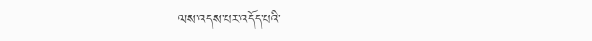ལས་འདས་པར་འདོད་པའི་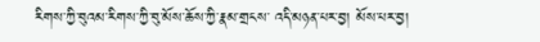རིགས་ཀྱི་བུའམ་རིགས་ཀྱི་བུ་མོས་ཆོས་ཀྱི་རྣམ་གྲངས་ འདི་མཉན་པར་བྱ། མོས་པར་བྱ།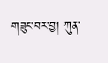གཟུང་བར་བྱ། ཀུན་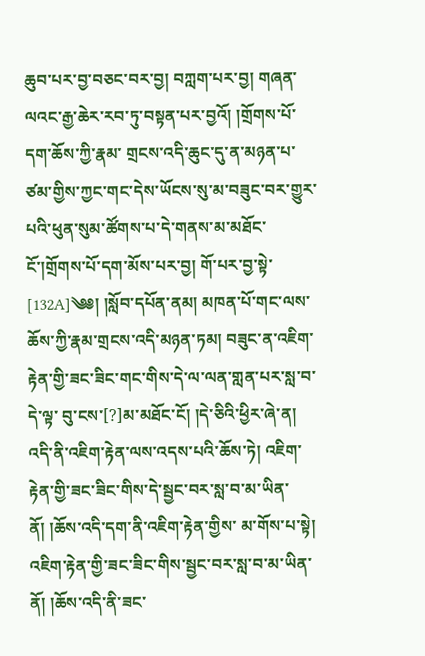ཆུབ་པར་བྱ་བཅང་བར་བྱ། བཀླག་པར་བྱ། གཞན་ལའང་རྒྱ་ཆེར་རབ་ཏུ་བསྟན་པར་བྱའོ། །གྲོགས་པོ་དག་ཆོས་ཀྱི་རྣམ་ གྲངས་འདི་ཆུང་དུ་ན་མཉན་པ་ཙམ་གྱིས་ཀྱང་གང་དེས་ཡོངས་སུ་མ་བཟུང་བར་གྱུར་པའི་ཕུན་སུམ་ཚོགས་པ་དེ་གནས་མ་མཐོང་ངོ་།གྲོགས་པོ་དག་མོས་པར་བྱ། གོ་པར་བྱ་སྟེ་ [132A]༄༅། །སློབ་དཔོན་ནམ། མཁན་པོ་གང་ལས་ཆོས་ཀྱི་རྣམ་གྲངས་འདི་མཉན་ཏམ། བཟུང་ན་འཇིག་རྟེན་གྱི་ཟང་ཟིང་གང་གིས་དེ་ལ་ལན་གླན་པར་སླ་བ་དེ་ལྟ་ བུ་ངས་[?]མ་མཐོང་ངོ། །དེ་ཅིའི་ཕྱིར་ཞེ་ན། འདི་ནི་འཇིག་རྟེན་ལས་འདས་པའི་ཆོས་ཏེ། འཇིག་རྟེན་གྱི་ཟང་ཟིང་གིས་དེ་སྦྱང་བར་སླ་བ་མ་ཡིན་ནོ། །ཆོས་འདི་དག་ནི་འཇིག་རྟེན་གྱིས་ མ་གོས་པ་སྟེ། འཇིག་རྟེན་གྱི་ཟང་ཟིང་གིས་སྦྱང་བར་སླ་བ་མ་ཡིན་ནོ། །ཆོས་འདི་ནི་ཟང་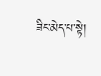ཟིང་མེད་པ་སྟེ།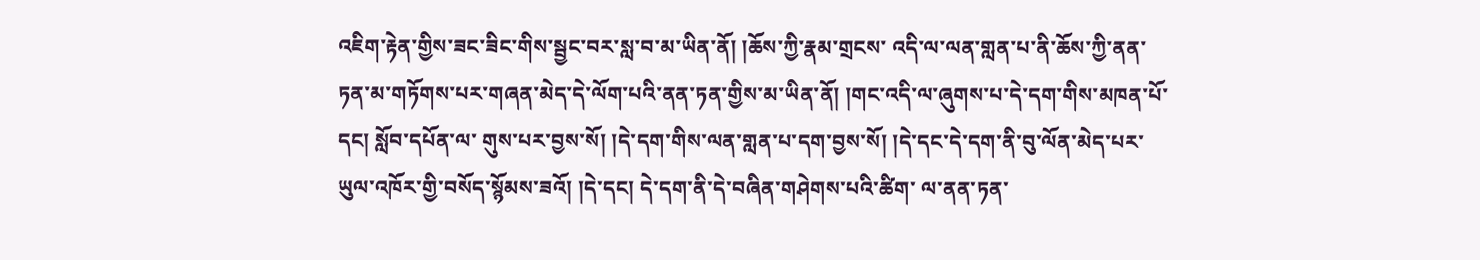འཇིག་རྟེན་གྱིས་ཟང་ཟིང་གིས་སྦྱང་བར་སླ་བ་མ་ཡིན་ནོ། །ཆོས་ཀྱི་རྣམ་གྲངས་ འདི་ལ་ལན་གླན་པ་ནི་ཆོས་ཀྱི་ནན་ཏན་མ་གཏོགས་པར་གཞན་མེད་དེ་ལོག་པའི་ནན་ཏན་གྱིས་མ་ཡིན་ནོ། །གང་འདི་ལ་ཞུགས་པ་དེ་དག་གིས་མཁན་པོ་དང། སློབ་དཔོན་ལ་ གུས་པར་བྱས་སོ། །དེ་དག་གིས་ལན་གླན་པ་དག་བྱས་སོ། །དེ་དང་དེ་དག་ནི་བུ་ལོན་མེད་པར་ཡུལ་འཁོར་གྱི་བསོད་སྙོམས་ཟའོ། །དེ་དང། དེ་དག་ནི་དེ་བཞིན་གཤེགས་པའི་ཚིག་ ལ་ནན་ཏན་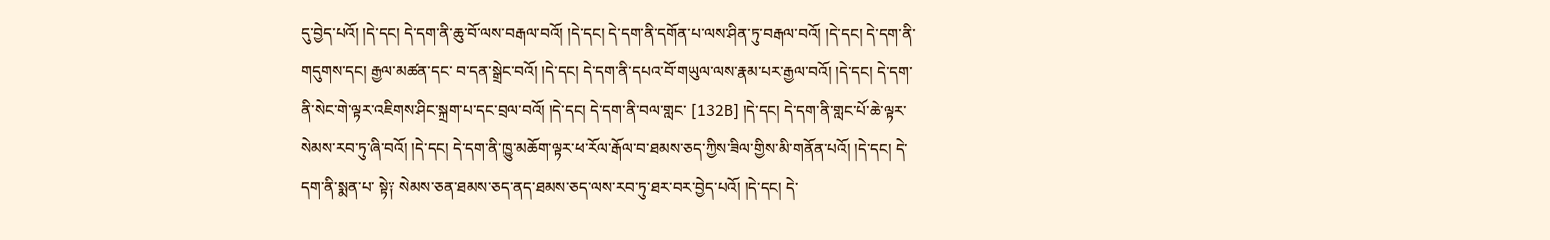དུ་བྱེད་པའོ། །དེ་དང། དེ་དག་ནི་ཆུ་བོ་ལས་བརྒལ་བའོ། །དེ་དང། དེ་དག་ནི་དགོན་པ་ལས་ཤིན་ཏུ་བརྒལ་བའོ། །དེ་དང། དེ་དག་ནི་གདུགས་དང། རྒྱལ་མཚན་དང་ བ་དན་སྒྲེང་བའོ། །དེ་དང། དེ་དག་ནི་དཔའ་བོ་གཡུལ་ལས་རྣམ་པར་རྒྱལ་བའོ། །དེ་དང། དེ་དག་ནི་སེང་གེ་ལྟར་འཇིགས་ཤིང་སྐྲག་པ་དང་བྲལ་བའོ། །དེ་དང། དེ་དག་ནི་བལ་གླང་ [132B] །དེ་དང། དེ་དག་ནི་གླང་པོ་ཆེ་ལྟར་སེམས་རབ་ཏུ་ཞི་བའོ། །དེ་དང། དེ་དག་ནི་ཁྱུ་མཆོག་ལྟར་ཕ་རོལ་རྒོལ་བ་ཐམས་ཅད་ཀྱིས་ཟིལ་གྱིས་མི་གནོན་པའོ། །དེ་དང། དེ་དག་ནི་སྨན་པ་ སྟེ༑ སེམས་ཅན་ཐམས་ཅད་ནད་ཐམས་ཅད་ལས་རབ་ཏུ་ཐར་བར་བྱེད་པའོ། །དེ་དང། དེ་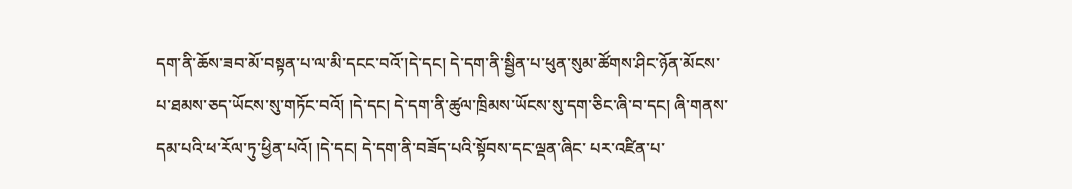དག་ནི་ཆོས་ཟབ་མོ་བསྟན་པ་ལ་མི་དངང་བའོ་།དེ་དང། དེ་དག་ནི་སྦྱིན་པ་ཕུན་སུམ་ཚོགས་ཤིང་ཉོན་མོངས་ པ་ཐམས་ཅད་ཡོངས་སུ་གཏོང་བའོ། །དེ་དང། དེ་དག་ནི་ཚུལ་ཁྲིམས་ཡོངས་སུ་དག་ཅིང་ཞི་བ་དང། ཞི་གནས་དམ་པའི་ཕ་རོལ་ཏུ་ཕྱིན་པའོ། །དེ་དང། དེ་དག་ནི་བཟོད་པའི་སྟོབས་དང་ལྡན་ཞིང་ པར་འཛིན་པ་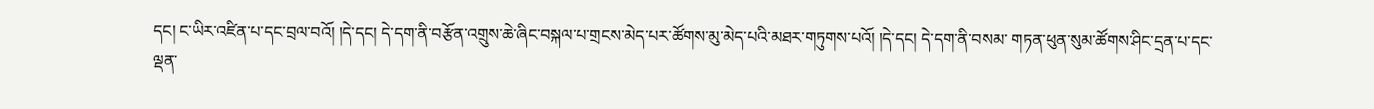དང། ང་ཡིར་འཛིན་པ་དང་བྲལ་བའོ། །དེ་དང། དེ་དག་ནི་བརྩོན་འགྲུས་ཆེ་ཞིང་བསྐལ་པ་གྲངས་མེད་པར་ཚོགས་མུ་མེད་པའི་མཐར་གཏུགས་པའོ། །དེ་དང། དེ་དག་ནི་བསམ་ གཏན་ཕུན་སུམ་ཚོགས་ཤིང་དྲན་པ་དང་ལྡན་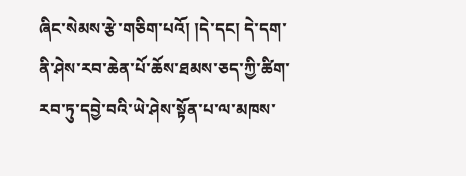ཞིང་སེམས་རྩེ་གཅིག་པའོ། །དེ་དང། དེ་དག་ནི་ཤེས་རབ་ཆེན་པོ་ཆོས་ཐམས་ཅད་ཀྱི་ཚིག་རབ་ཏུ་དབྱེ་བའི་ཡེ་ཤེས་སྟོན་པ་ལ་མཁས་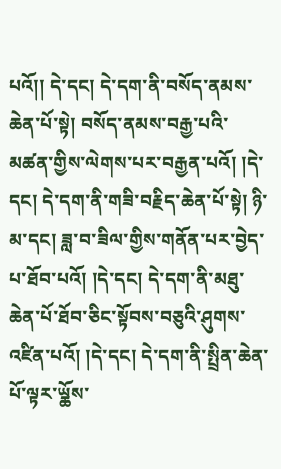པའོ།། དེ་དང། དེ་དག་ནི་བསོད་ནམས་ཆེན་པོ་སྟེ། བསོད་ནམས་བརྒྱ་པའི་མཚན་གྱིས་ལེགས་པར་བརྒྱན་པའོ། །དེ་དང། དེ་དག་ནི་གཟི་བརྗིད་ཆེན་པོ་སྟེ། ཉི་མ་དང། ཟླ་བ་ཟིལ་གྱིས་གནོན་པར་བྱེད་ པ་ཐོབ་པའོ། །དེ་དང། དེ་དག་ནི་མཐུ་ཆེན་པོ་ཐོབ་ཅིང་སྟོབས་བཅུའི་ཤུགས་འཛིན་པའོ། །དེ་དང། དེ་དག་ནི་སྤྲིན་ཆེན་པོ་ལྟར་ཡྖོས་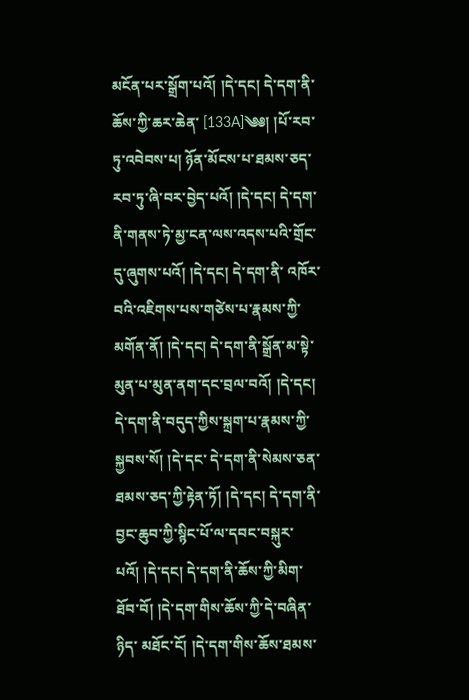མངོན་པར་སྒྲོག་པའོ། །དེ་དང། དེ་དག་ནི་ཆོས་ཀྱི་ཆར་ཆེན་ [133A]༄༅། །པོ་རབ་ཏུ་འབེབས་པ། ཉོན་མོངས་པ་ཐམས་ཅད་རབ་ཏུ་ཞི་བར་བྱེད་པའོ། །དེ་དང། དེ་དག་ནི་གནས་ཏེ་མྱ་ངན་ལས་འདས་པའི་གྲོང་དུ་ཞུགས་པའོ། །དེ་དང། དེ་དག་ནི་ འཁོར་བའི་འཇིགས་པས་གཙེས་པ་རྣམས་ཀྱི་མགོན་ནོ། །དེ་དང། དེ་དག་ནི་སྒྲོན་མ་སྟེ་མུན་པ་མུན་ནག་དང་བྲལ་བའོ། །དེ་དང། དེ་དག་ནི་བདུད་ཀྱིས་སྐྲག་པ་རྣམས་ཀྱི་སྐྱབས་སོ། །དེ་དང་ དེ་དག་ནི་སེམས་ཅན་ཐམས་ཅད་ཀྱི་རྟེན་ཏོ། །དེ་དང། དེ་དག་ནི་བྱང་ཆུབ་ཀྱི་སྙིང་པོ་ལ་དབང་བསྐུར་པའོ། །དེ་དང། དེ་དག་ནི་ཆོས་ཀྱི་མིག་ཐོབ་བོ། །དེ་དག་གིས་ཆོས་ཀྱི་དེ་བཞིན་ཉིད་ མཐོང་ངོ། །དེ་དག་གིས་ཆོས་ཐམས་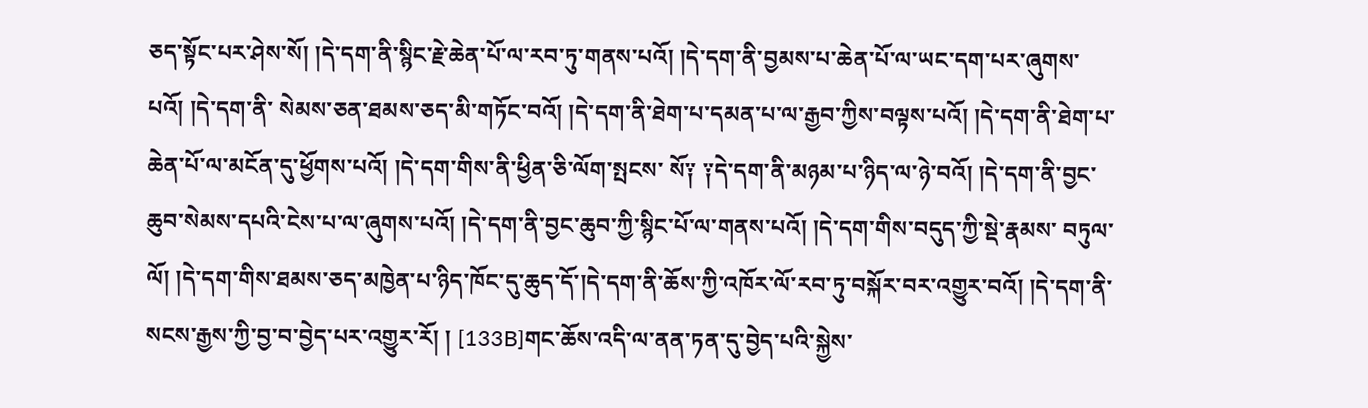ཅད་སྟོང་པར་ཤེས་སོ། །དེ་དག་ནི་སྙིང་རྗེ་ཆེན་པོ་ལ་རབ་ཏུ་གནས་པའོ། །དེ་དག་ནི་བྱམས་པ་ཆེན་པོ་ལ་ཡང་དག་པར་ཞུགས་པའོ། །དེ་དག་ནི་ སེམས་ཅན་ཐམས་ཅད་མི་གཏོང་བའོ། །དེ་དག་ནི་ཐེག་པ་དམན་པ་ལ་རྒྱབ་ཀྱིས་བལྟས་པའོ། །དེ་དག་ནི་ཐེག་པ་ཆེན་པོ་ལ་མངོན་དུ་ཕྱོགས་པའོ། །དེ་དག་གིས་ནི་ཕྱིན་ཅི་ལོག་སྤངས་ སོ༑ ༑དེ་དག་ནི་མཉམ་པ་ཉིད་ལ་ཉེ་བའོ། །དེ་དག་ནི་བྱང་ཆུབ་སེམས་དཔའི་ངེས་པ་ལ་ཞུགས་པའོ། །དེ་དག་ནི་བྱང་ཆུབ་ཀྱི་སྙིང་པོ་ལ་གནས་པའོ། །དེ་དག་གིས་བདུད་ཀྱི་སྡེ་རྣམས་ བཏུལ་ལོ། །དེ་དག་གིས་ཐམས་ཅད་མཁྱེན་པ་ཉིད་ཁོང་དུ་ཆུད་དོ་།དེ་དག་ནི་ཆོས་ཀྱི་འཁོར་ལོ་རབ་ཏུ་བསྐོར་བར་འགྱུར་བའོ། །དེ་དག་ནི་སངས་རྒྱས་ཀྱི་བྱ་བ་བྱེད་པར་འགྱུར་རོ། ། [133B]གང་ཆོས་འདི་ལ་ནན་ཏན་དུ་བྱེད་པའི་སྐྱེས་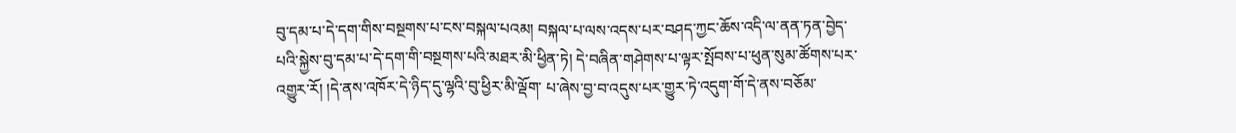བུ་དམ་པ་དེ་དག་གིས་བསྔགས་པ་ངས་བསྐལ་པའམ། བསྐལ་པ་ལས་འདས་པར་བཤད་ཀྱང་ཆོས་འདི་ལ་ནན་ཏན་བྱེད་ པའི་སྐྱེས་བུ་དམ་པ་དེ་དག་གི་བསྔགས་པའི་མཐར་མི་ཕྱིན་ཏེ། དེ་བཞིན་གཤེགས་པ་ལྟར་སྤོབས་པ་ཕུན་སུམ་ཚོགས་པར་འགྱུར་རོ། །དེ་ནས་འཁོར་དེ་ཉིད་དུ་ལྷའི་བུ་ཕྱིར་མི་ལྡོག་ པ་ཞེས་བྱ་བ་འདུས་པར་གྱུར་ཏེ་འདུག་གོ་དེ་ནས་བཅོམ་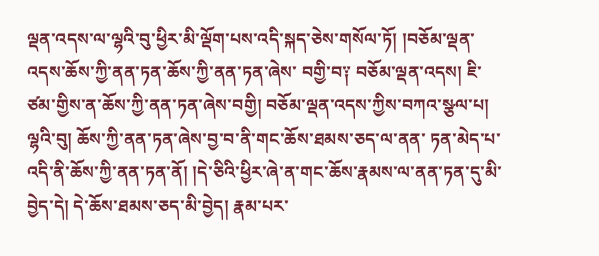ལྡན་འདས་ལ་ལྷའི་བུ་ཕྱིར་མི་ལྡོག་པས་འདི་སྐད་ཅེས་གསོལ་ཏོ། །བཅོམ་ལྡན་འདས་ཆོས་ཀྱི་ནན་ཏན་ཆོས་ཀྱི་ནན་ཏན་ཞེས་ བགྱི་བ༑ བཅོམ་ལྡན་འདས། ཇི་ཙམ་གྱིས་ན་ཆོས་ཀྱི་ནན་ཏན་ཞེས་བགྱི། བཅོམ་ལྡན་འདས་ཀྱིས་བཀའ་སྩལ་པ། ལྷའི་བུ། ཆོས་ཀྱི་ནན་ཏན་ཞེས་བྱ་བ་ནི་གང་ཆོས་ཐམས་ཅད་ལ་ནན་ ཏན་མེད་པ་འདི་ནི་ཆོས་ཀྱི་ནན་ཏན་ནོ། །དེ་ཅིའི་ཕྱིར་ཞེ་ན་གང་ཆོས་རྣམས་ལ་ནན་ཏན་དུ་མི་བྱེད་དེ། དེ་ཆོས་ཐམས་ཅད་མི་བྱེད། རྣམ་པར་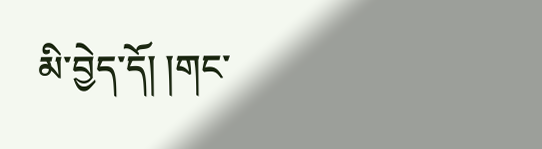མི་བྱེད་དོ། །གང་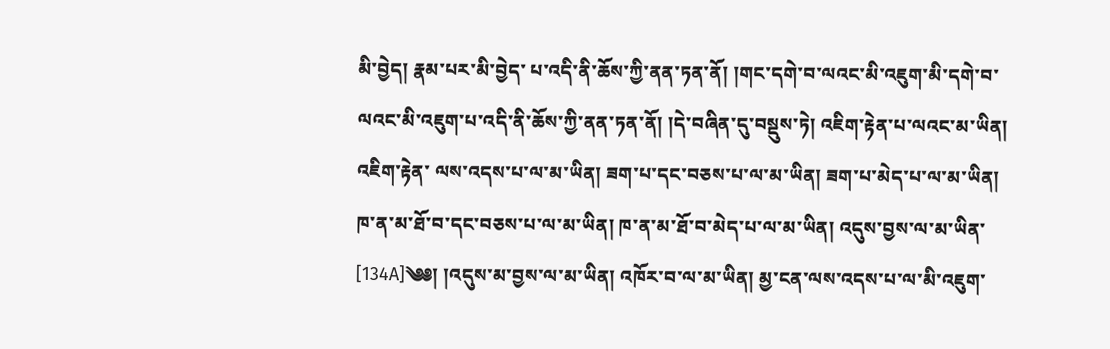མི་བྱེད། རྣམ་པར་མི་བྱེད་ པ་འདི་ནི་ཆོས་ཀྱི་ནན་ཏན་ནོ། །གང་དགེ་བ་ལའང་མི་འཇུག་མི་དགེ་བ་ལའང་མི་འཇུག་པ་འདི་ནི་ཆོས་ཀྱི་ནན་ཏན་ནོ། །དེ་བཞིན་དུ་བསྡུས་ཏེ། འཇིག་རྟེན་པ་ལའང་མ་ཡིན། འཇིག་རྟེན་ ལས་འདས་པ་ལ་མ་ཡིན། ཟག་པ་དང་བཅས་པ་ལ་མ་ཡིན། ཟག་པ་མེད་པ་ལ་མ་ཡིན། ཁ་ན་མ་ཐོ་བ་དང་བཅས་པ་ལ་མ་ཡིན། ཁ་ན་མ་ཐོ་བ་མེད་པ་ལ་མ་ཡིན། འདུས་བྱས་ལ་མ་ཡིན་ [134A]༄༅། །འདུས་མ་བྱས་ལ་མ་ཡིན། འཁོར་བ་ལ་མ་ཡིན། མྱ་ངན་ལས་འདས་པ་ལ་མི་འཇུག་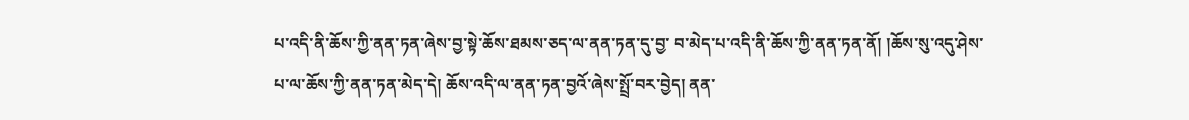པ་འདི་ནི་ཆོས་ཀྱི་ནན་ཏན་ཞེས་བྱ་སྟེ་ཆོས་ཐམས་ཅད་ལ་ནན་ཏན་དུ་བྱ་ བ་མེད་པ་འདི་ནི་ཆོས་ཀྱི་ནན་ཏན་ནོ། །ཆོས་སུ་འདུ་ཤེས་པ་ལ་ཆོས་ཀྱི་ནན་ཏན་མེད་དེ། ཆོས་འདི་ལ་ནན་ཏན་བྱའོ་ཞེས་སྤྲོ་བར་བྱེད། ནན་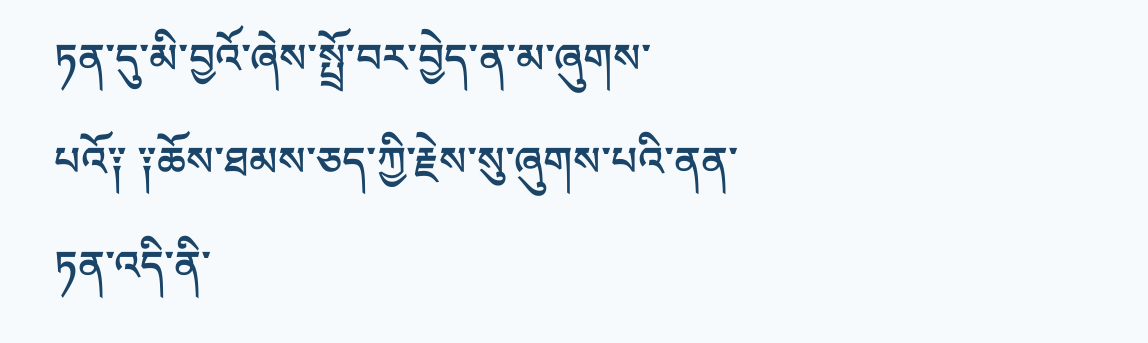ཏན་དུ་མི་བྱའོ་ཞེས་སྤྲོ་བར་བྱེད་ན་མ་ཞུགས་ པའོ༑ ༑ཆོས་ཐམས་ཅད་ཀྱི་རྗེས་སུ་ཞུགས་པའི་ནན་ཏན་འདི་ནི་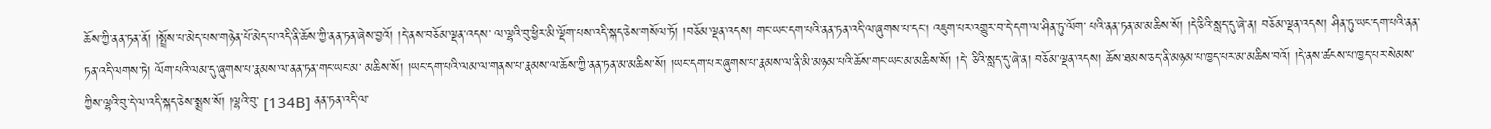ཆོས་ཀྱི་ནན་ཏན་ནོ། །སྤྲོས་པ་མེད་པས་གཉེན་པོ་མེད་པ་འདི་ནི་ཆོས་ཀྱི་ནན་ཏན་ཞེས་བྱའོ། །དེ་ནས་བཅོམ་ལྡན་འདས་ ལ་ལྷའི་བུ་ཕྱིར་མི་ལྡོག་པས་འདི་སྐད་ཅེས་གསོལ་ཏོ། །བཅོམ་ལྡན་འདས། གང་ཡང་དག་པའི་ནན་ཏན་འདི་ལ་ཞུགས་པ་དང། འཇུག་པར་འགྱུར་བ་དེ་དག་ལ་ཤིན་ཏུ་ལོག་ པའི་ནན་ཏན་མ་མཆིས་སོ། །དེ་ཅིའི་སླད་དུ་ཞེ་ན། བཅོམ་ལྡན་འདས། ཤིན་ཏུ་ཡང་དག་པའི་ནན་ཏན་འདི་ལགས་ཏེ། ལོག་པའི་ལམ་དུ་ཞུགས་པ་རྣམས་ལ་ནན་ཏན་གང་ཡང་མ་ མཆིས་སོ། །ཡང་དག་པའི་ལམ་ལ་གནས་པ་རྣམས་ལ་ཆོས་ཀྱི་ནན་ཏན་མ་མཆིས་སོ། །ཡང་དག་པར་ཞུགས་པ་རྣམས་ལ་ནི་མི་མཉམ་པའི་ཆོས་གང་ཡང་མ་མཆིས་སོ། །དེ་ ཅིའི་སླད་དུ་ཞེ་ན། བཅོམ་ལྡན་འདས། ཆོས་ཐམས་ཅད་ནི་མཉམ་པ་ཁྱད་པར་མ་མཆིས་བའོ། །དེ་ནས་ཚངས་པ་ཁྱད་པར་སེམས་ཀྱིས་ལྷའི་བུ་དེ་ལ་འདི་སྐད་ཅེས་སྨྲས་སོ། །ལྷའི་བུ་ [134B] ནན་ཏན་འདི་ལ་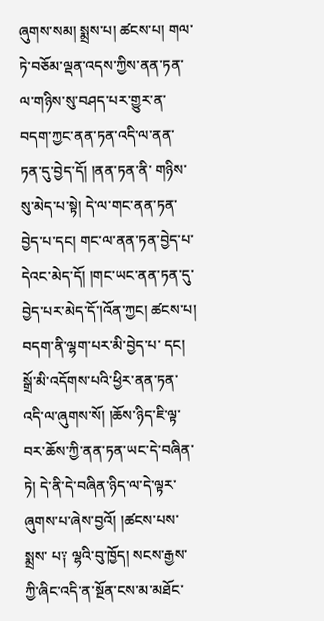ཞུགས་སམ། སྨྲས་པ། ཚངས་པ། གལ་ཏེ་བཅོམ་ལྡན་འདས་ཀྱིས་ནན་ཏན་ལ་གཉིས་སུ་བཤད་པར་གྱུར་ན་བདག་ཀྱང་ནན་ཏན་འདི་ལ་ནན་ཏན་དུ་བྱེད་དོ། །ནན་ཏན་ནི་ གཉིས་སུ་མེད་པ་སྟེ། དེ་ལ་གང་ནན་ཏན་བྱེད་པ་དང། གང་ལ་ནན་ཏན་བྱེད་པ་དེའང་མེད་དོ། །གང་ཡང་ནན་ཏན་དུ་བྱེད་པར་མེད་དོ་།འོན་ཀྱང། ཚངས་པ། བདག་ནི་ལྷག་པར་མི་བྱེད་པ་ དང། སྒྲོ་མི་འདོགས་པའི་ཕྱིར་ནན་ཏན་འདི་ལ་ཞུགས་སོ། །ཆོས་ཉིད་ཇི་ལྟ་བར་ཆོས་ཀྱི་ནན་ཏན་ཡང་དེ་བཞིན་ཏེ། དེ་ནི་དེ་བཞིན་ཉིད་ལ་དེ་ལྟར་ཞུགས་པ་ཞེས་བྱའོ། །ཚངས་པས་སྨྲས་ པ༑ ལྷའི་བུ་ཁྱོད། སངས་རྒྱས་ཀྱི་ཞིང་འདི་ན་སྔོན་ངས་མ་མཐོང་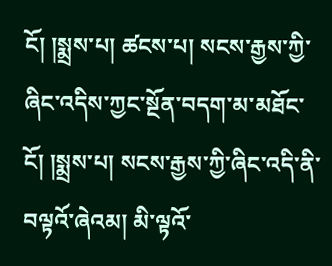ངོ། །སྨྲས་པ། ཚངས་པ། སངས་རྒྱས་ཀྱི་ཞིང་འདིས་ཀྱང་སྔོན་བདག་མ་མཐོང་ངོ། །སྨྲས་པ། སངས་རྒྱས་ཀྱི་ཞིང་འདི་ནི་ བལྟའོ་ཞེའམ། མི་ལྟའོ་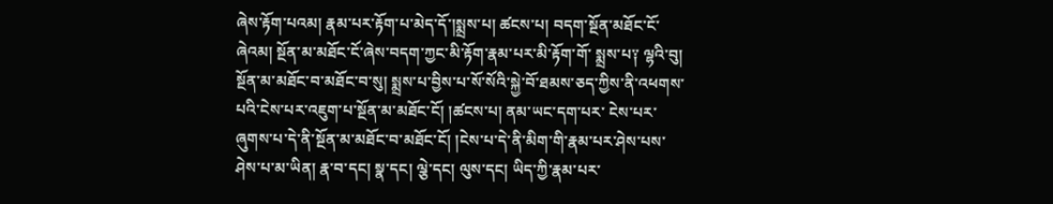ཞེས་རྟོག་པའམ། རྣམ་པར་རྟོག་པ་མེད་དོ་།སྨྲས་པ། ཚངས་པ། བདག་སྔོན་མཐོང་ངོ་ཞེའམ། སྔོན་མ་མཐོང་ངོ་ཞེས་བདག་ཀྱང་མི་རྟོག་རྣམ་པར་མི་རྟོག་གོ་ སྨྲས་པ༑ ལྷའི་བུ། སྔོན་མ་མཐོང་བ་མཐོང་བ་སུ། སྨྲས་པ་བྱིས་པ་སོ་སོའི་སྐྱེ་བོ་ཐམས་ཅད་ཀྱིས་ནི་འཕགས་པའི་ངེས་པར་འཇུག་པ་སྔོན་མ་མཐོང་ངོ། །ཚངས་པ། ནམ་ཡང་དག་པར་ ངེས་པར་ཞུགས་པ་དེ་ནི་སྔོན་མ་མཐོང་བ་མཐོང་ངོ། །ངེས་པ་དེ་ནི་མིག་གི་རྣམ་པར་ཤེས་པས་ཤེས་པ་མ་ཡིན། རྣ་བ་དང། སྣ་དང། ལྕེ་དང། ལུས་དང། ཡིད་ཀྱི་རྣམ་པར་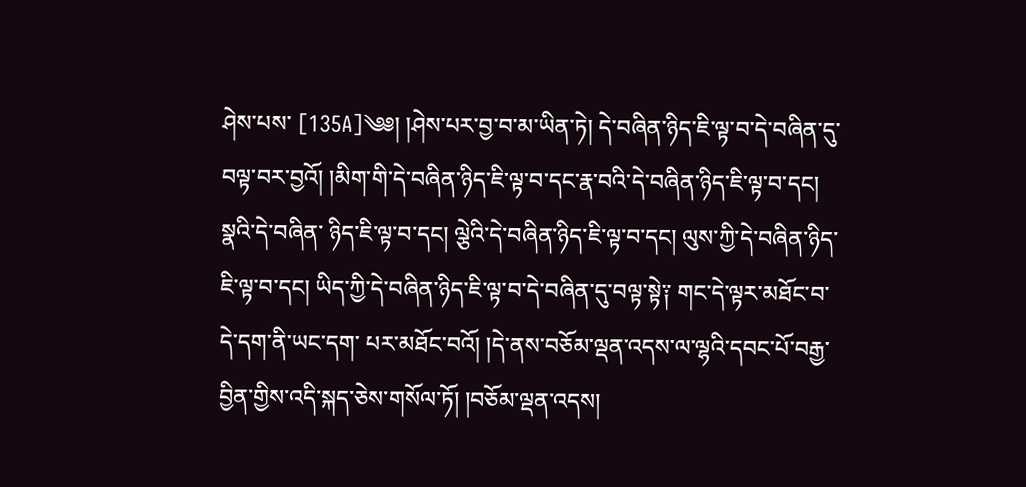ཤེས་པས་ [135A]༄༅། །ཤེས་པར་བྱ་བ་མ་ཡིན་ཏེ། དེ་བཞིན་ཉིད་ཇི་ལྟ་བ་དེ་བཞིན་དུ་བལྟ་བར་བྱའོ། །མིག་གི་དེ་བཞིན་ཉིད་ཇི་ལྟ་བ་དང་རྣ་བའི་དེ་བཞིན་ཉིད་ཇི་ལྟ་བ་དང། སྣའི་དེ་བཞིན་ ཉིད་ཇི་ལྟ་བ་དང། ལྕེའི་དེ་བཞིན་ཉིད་ཇི་ལྟ་བ་དང། ལུས་ཀྱི་དེ་བཞིན་ཉིད་ཇི་ལྟ་བ་དང། ཡིད་ཀྱི་དེ་བཞིན་ཉིད་ཇི་ལྟ་བ་དེ་བཞིན་དུ་བལྟ་སྟེ༑ གང་དེ་ལྟར་མཐོང་བ་དེ་དག་ནི་ཡང་དག་ པར་མཐོང་བའོ། །དེ་ནས་བཅོམ་ལྡན་འདས་ལ་ལྷའི་དབང་པོ་བརྒྱ་བྱིན་གྱིས་འདི་སྐད་ཅེས་གསོལ་ཏོ། །བཅོམ་ལྡན་འདས།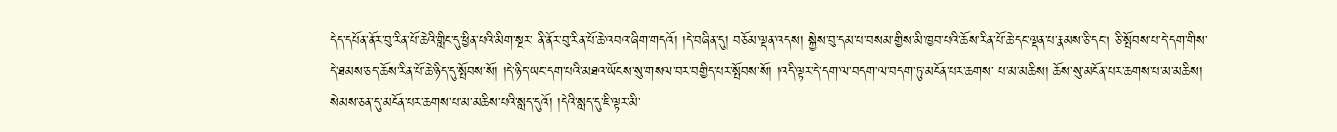དེད་དཔོན་ནོར་བུ་རིན་པོ་ཆེའི་གླིང་དུ་ཕྱིན་པའི་མིག་སྔར་ ནི་ནོར་བུ་རིན་པོ་ཆེ་འབའ་ཞིག་གདའོ། །དེ་བཞིན་དུ། བཅོམ་ལྡན་འདས། སྐྱེས་བུ་དམ་པ་བསམ་གྱིས་མི་ཁྱབ་པའི་ཆོས་རིན་པོ་ཆེ་དང་ལྡན་པ་རྣམས་ཅི་དང། ཅི་སྤོབས་པ་དེ་དག་གིས་ དེ་ཐམས་ཅད་ཆོས་རིན་པོ་ཆེ་ཉིད་དུ་སྤོབས་སོ། །དེ་ཉིད་ཡང་དག་པའི་མཐའ་ཡོངས་སུ་གསལ་བར་བགྱིད་པར་སྤོབས་སོ། །འདི་ལྟར་དེ་དག་ལ་བདག་ལ་བདག་ཏུ་མངོན་པར་ཆགས་ པ་མ་མཆིས། ཆོས་སུ་མངོན་པར་ཆགས་པ་མ་མཆིས། སེམས་ཅན་དུ་མངོན་པར་ཆགས་པ་མ་མཆིས་པའི་སླད་དུའོ། །དེའི་སླད་དུ་ཇི་ལྟར་མི་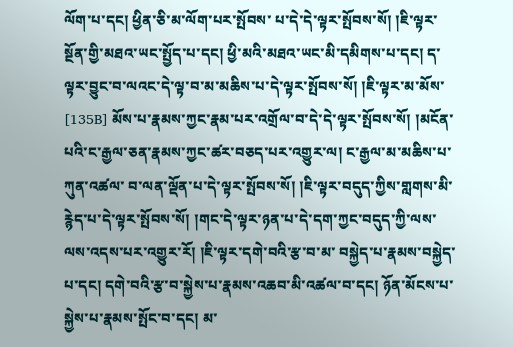ལོག་པ་དང། ཕྱིན་ཅི་མ་ལོག་པར་སྤོབས་ པ་དེ་དེ་ལྟར་སྤོབས་སོ། །ཇི་ལྟར་སྔོན་གྱི་མཐའ་ཡང་སྤྱོད་པ་དང། ཕྱི་མའི་མཐའ་ཡང་མི་དམིགས་པ་དང། ད་ལྟར་བྱུང་བ་ལའང་དེ་ལྟ་བ་མ་མཆིས་པ་དེ་ལྟར་སྤོབས་སོ། །ཇི་ལྟར་མ་མོས་ [135B] མོས་པ་རྣམས་ཀྱང་རྣམ་པར་འགྲོལ་བ་དེ་དེ་ལྟར་སྤོབས་སོ། །མངོན་པའི་ང་རྒྱལ་ཅན་རྣམས་ཀྱང་ཚར་བཅད་པར་འགྱུར་ལ། ང་རྒྱལ་མ་མཆིས་པ་ཀུན་འཚལ་ བ་ལན་ལྡོན་པ་དེ་ལྟར་སྤོབས་སོ། །ཇི་ལྟར་བདུད་ཀྱིས་གླགས་མི་རྙེད་པ་དེ་ལྟར་སྤོབས་སོ། །གང་དེ་ལྟར་ཉན་པ་དེ་དག་ཀྱང་བདུད་ཀྱི་ལས་ལས་འདས་པར་འགྱུར་རོ། །ཇི་ལྟར་དགེ་བའི་རྩ་བ་མ་ བསྐྱེད་པ་རྣམས་བསྐྱེད་པ་དང། དགེ་བའི་རྩ་བ་སྐྱེས་པ་རྣམས་འཆབ་མི་འཚལ་བ་དང། ཉོན་མོངས་པ་སྐྱེས་པ་རྣམས་སྤོང་བ་དང། མ་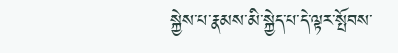སྐྱེས་པ་རྣམས་མི་སྐྱེད་པ་དེ་ལྟར་སྤོབས་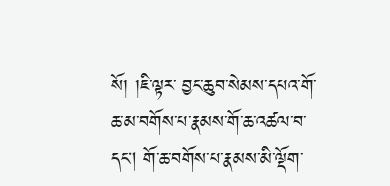སོ། །ཇི་ལྟར་ བྱང་ཆུབ་སེམས་དཔའ་གོ་ཆ་མ་བགོས་པ་རྣམས་གོ་ཆ་འཚལ་བ་དང། གོ་ཆ་བགོས་པ་རྣམས་མི་ལྡོག་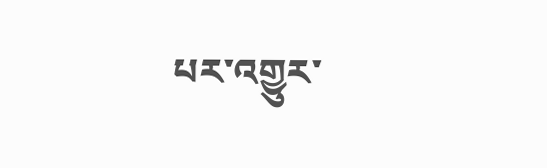པར་འགྱུར་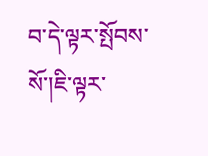བ་དེ་ལྟར་སྤོབས་སོ་།ཇི་ལྟར་